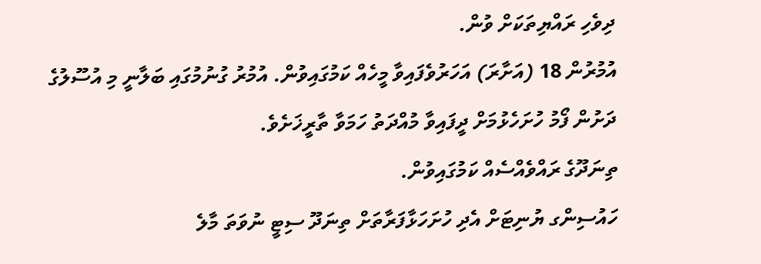ދިވެހި ރައްޔިތަކަށް ވުން.
އުމުރުން 18 (އަށާރަ) އަހަރުވެފައިވާ މީހެއް ކަމުގައިވުން. އުމުރު ގުނުމުގައި ބަލާނީ މި އުސޫލުގެ ދަށުން ފޯމު ހުށަހެޅުމަށް ދީފައިވާ މުއްދަތު ހަމަވާ ތާރީޚަށެވެ.
ތިނަދޫގެ ރައްވެއްސެއް ކަމުގައިވުން.
ހައުސިންގ ޔުނިޓަށް އެދި ހުށަހަޅާފަރާތަށް ތިނަދޫ ސިޓީ ނުވަތަ މާލެ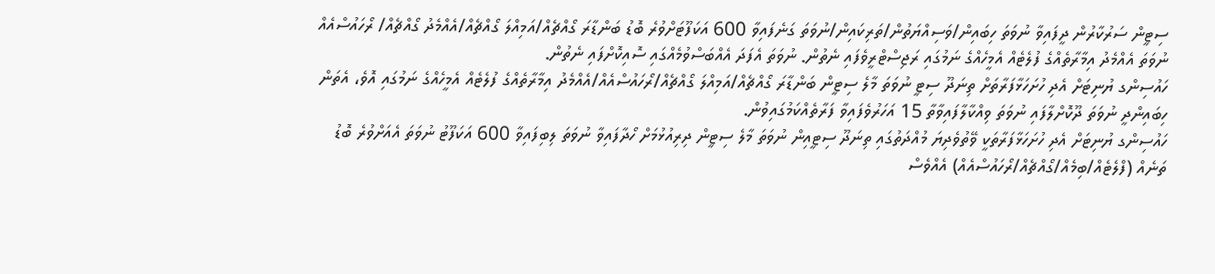ސިޓީން ސަރުކާރުން ދީފައިވާ ނުވަތަ ހިބައިން/ވަސިއްޔަތުން/ތަރިކައިން/ނުވަތަ ގަނެފައިވާ 600 އަކަފޫޓަށްވުރެ ބޮޑު ބަންޑާރަ ގޯއްޗެއް/އަމިއްލަ ގޯއްޗެއް/އެއްމެދު ގޯއްޗެއް/ ރޯހައުސްއެއް ނުވަތަ އެއްމެދު އިމާރާތެއްގެ ފުލެޓެއް އެމީހެއްގެ ނަމުގައި ރަޖިސްޓްރީވެފައި ނެތުން. ނުވަތަ އެފަދަ އެއްބަސްވުމެއްގައި ސޮއިކޮށްފައި ނެތުން.
ހައުސިންގ ޔުނިޓަށް އެދި ހުށަހަޅާފަރާތަށް ތިނަދޫ ސިޓީ ނުވަތަ މާލެ ސިޓީން ބަންޑާރަ ގޯއްޗެއް/އަމިއްލަ ގޯއްޗެއް/ރޯހައުސްއެއް/އެއްމެދު އިމާރާތެއްގެ ފުލެޓެއް އެމީހެއްގެ ނަމުގައި އޮވެ، އެތަން ހިބައިންދީ ނުވަތަ ދޫކޮށްލާފައި ނުވަތަ ވިއްކާލާފައިވާތާ 15 އަހަރުވެފައިވާ ފަރާތެއްކަމުގައިވުން.
ހައުސިންގ ޔުނިޓަށް އެދި ހުށަހަޅާފަރާތަކީ ވޭތުވެދިޔަ މުއްދަތުގައި ތިނަދޫ ސިޓީއިން ނުވަތަ މާލެ ސިޓީން ދިރިއުޅުމަށް ހޯދާފައިވާ ނުވަތަ ލިބިފައިވާ 600 އަކަފޫޓު ނުވަތަ އެއަށްވުރެ ބޮޑު ތަނެއް (ފްލެޓެއް/ބިމެއް/ގޯއްޗެއް/ރޯހައުސްއެއް) އެއްވެސް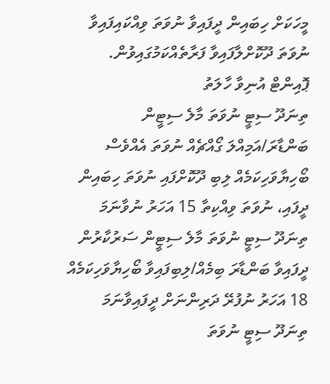މީހަކަށް ހިބައިން ދީފައިވާ ނުވަތަ ވިއްކައިފައިވާ ނުވަތަ ދޫކޮށްލާފައިވާ ފަރާތެއްކަމުގައިވުން.
ޕޮއިންޓް އުނިވާ ހާލަތު
ތިނަދޫ ސިޓީ ނުވަތަ މާލެ ސިޓީން ބަންޑާރަ/އަމިއްލަ ގޯއްޗެއް ނުވަތަ އެއްވެސް ބޯހިޔާވަހިކަމެއް ލިބި ދޫކޮށްފައި ނުވަތަ ހިބައިން ދީފައި، ނުވަތަ ވިއްކިތާ 15 އަހަރު ނުވާނަމަ
ތިނަދޫ ސިޓީ ނުވަތަ މާލެ ސިޓީން ސަރުކާރުން ދީފައިވާ ބަންޑާރަ ބިމެއް/ލިބިފައިވާ ބޯހިޔާވަހިކަމެއް 18 އަހަރު ނުފުރޭ ދަރިންނަށް ދީފައިވާނަމަ
ތިނަދޫ ސިޓީ ނުވަތަ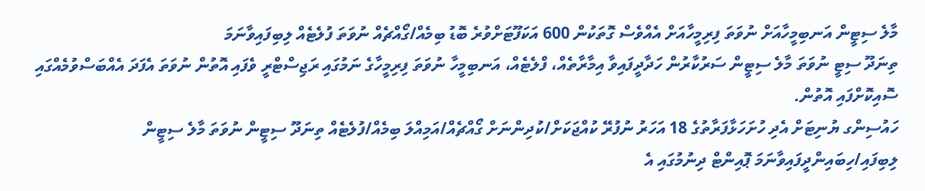މާލެ ސިޓީން އަނބިމީހާއަށް ނުވަތަ ފިރިމީހާއަށް އެއްވެސް ގޮތަކުން 600 އަކަފޫޓަށްވުރެ ބޮޑު ބިމެއް/ގޯއްޗެއް ނުވަތަ ފުލެޓެއް ލިބިފައިވާނަމަ
ތިނަދޫ ސިޓީ ނުވަތަ މާލެ ސިޓީން ސަރުކާރުން ހަދާދީފައިވާ އިމާރާތެއް، ފްލެޓެއް، އަނބިމީހާ ނުވަތަ ފިރިމީހާގެ ނަމުގައި ރަޖިސްޓްރީ ވެފައި އޮތުން ނުވަތަ އެފަދަ އެއްބަސްވުމެއްގައި ސޮއިކޮށްފައި އޮތުން.
ހައުސިންގ ޔުނިޓަށް އެދި ހުށަހަޅާފަރާތުގެ 18 އަހަރު ނުފުރޭ ކުއްޖަކަށް/ކުދިންނަށް ގޯއްޗެއް/އަމިއްލަ ބިމެއް/ފުލެޓެއް ތިނަދޫ ސިޓީން ނުވަތަ މާލެ ސިޓީން ލިބިފައި/ހިބައިންދީފައިވާނަމަ ޕޮއިންޓް ދިނުމުގައި އެ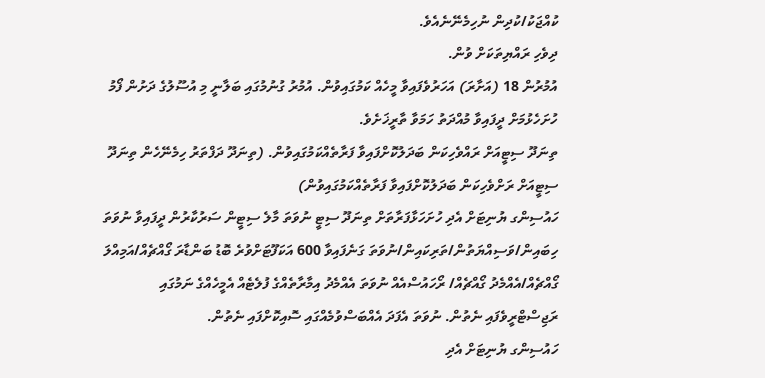ކުއްޖަކު/ކުދިން ނުހިމެނޭނެއެވެ.
ދިވެހި ރައްޔިތަކަށް ވުން.
އުމުރުން 18 (އަށާރަ) އަހަރުވެފައިވާ މީހެއް ކަމުގައިވުން. އުމުރު ގުނުމުގައި ބަލާނީ މި އުސޫލުގެ ދަށުން ފޯމު ހުށަހެޅުމަށް ދީފައިވާ މުއްދަތު ހަމަވާ ތާރީޚަށެވެ.
ތިނަދޫ ސިޓީއަށް ރައްވެހިކަން ބަދަލުކޮށްފައިވާ ފަރާތެއްކަމުގައިވުން. (ތިނަދޫ ދަފްތަރު ހިމެނޭހެން ތިނަދޫ ސިޓީއަށް ރަށްވެހިކަން ބަދަލުކޮށްފައިވާ ފަރާތެއްކަމުގައިވުން)
ހައުސިންގ ޔުނިޓަށް އެދި ހުށަހަޅާފަރާތަށް ތިނަދޫ ސިޓީ ނުވަތަ މާލެ ސިޓީން ސަރުކާރުން ދީފައިވާ ނުވަތަ ހިބައިން/ވަސިއްޔަތުން/ތަރިކައިން/ނުވަތަ ގަނެފައިވާ 600 އަކަފޫޓަށްވުރެ ބޮޑު ބަންޑާރަ ގޯއްޗެއް/އަމިއްލަ ގޯއްޗެއް/އެއްމެދު ގޯއްޗެއް/ ރޯހައުސްއެއް ނުވަތަ އެއްމެދު އިމާރާތެއްގެ ފުލެޓެއް އެމީހެއްގެ ނަމުގައި ރަޖިސްޓްރީވެފައި ނެތުން. ނުވަތަ އެފަދަ އެއްބަސްވުމެއްގައި ސޮއިކޮށްފައި ނެތުން.
ހައުސިންގ ޔުނިޓަށް އެދި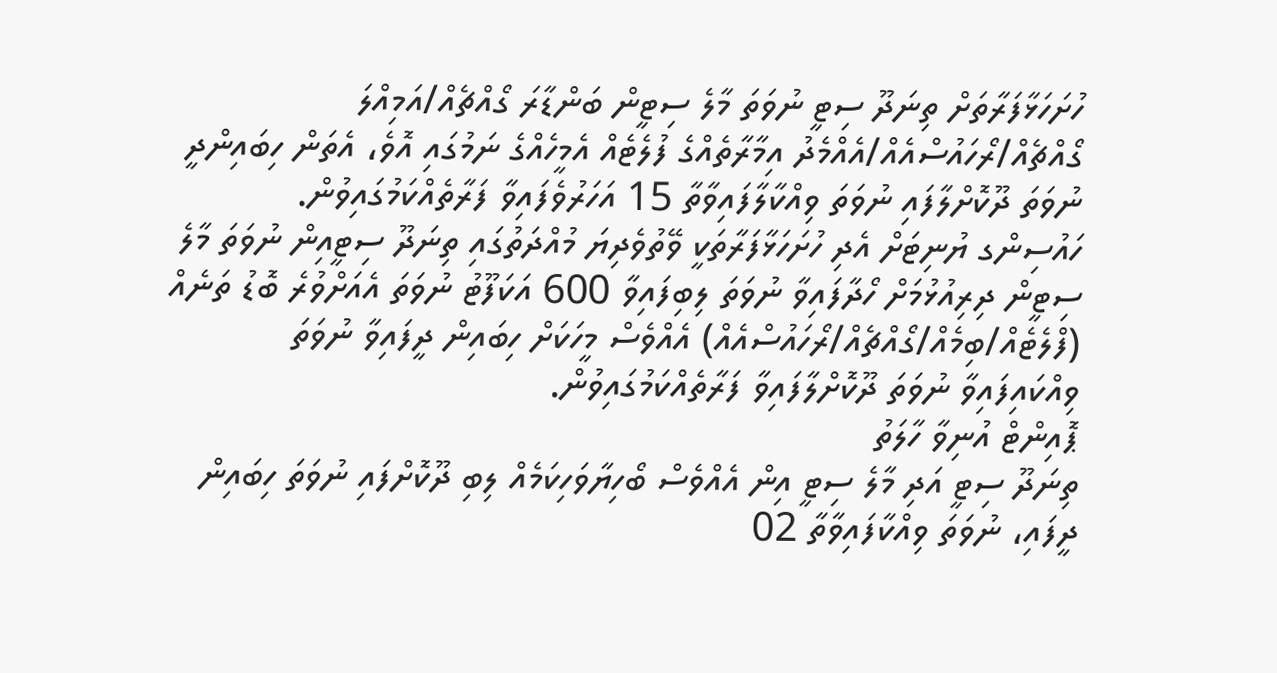ހުށަހަޅާފަރާތަށް ތިނަދޫ ސިޓީ ނުވަތަ މާލެ ސިޓީން ބަންޑާރަ ގޯއްޗެއް/އަމިއްލަ ގޯއްޗެއް/ރޯހައުސްއެއް/އެއްމެދު އިމާރާތެއްގެ ފުލެޓެއް އެމީހެއްގެ ނަމުގައި އޮވެ، އެތަން ހިބައިންދީ ނުވަތަ ދޫކޮށްލާފައި ނުވަތަ ވިއްކާލާފައިވާތާ 15 އަހަރުވެފައިވާ ފަރާތެއްކަމުގައިވުން.
ހައުސިންގ ޔުނިޓަށް އެދި ހުށަހަޅާފަރާތަކީ ވޭތުވެދިޔަ މުއްދަތުގައި ތިނަދޫ ސިޓީއިން ނުވަތަ މާލެ ސިޓީން ދިރިއުޅުމަށް ހޯދާފައިވާ ނުވަތަ ލިބިފައިވާ 600 އަކަފޫޓު ނުވަތަ އެއަށްވުރެ ބޮޑު ތަނެއް (ފްލެޓެއް/ބިމެއް/ގޯއްޗެއް/ރޯހައުސްއެއް) އެއްވެސް މީހަކަށް ހިބައިން ދީފައިވާ ނުވަތަ ވިއްކައިފައިވާ ނުވަތަ ދޫކޮށްލާފައިވާ ފަރާތެއްކަމުގައިވުން.
ޕޮއިންޓް އުނިވާ ހާލަތު
ތިނަދޫ ސިޓީ އަދި މާލެ ސިޓީ އިން އެއްވެސް ބޯހިޔާވަހިކަމެއް ލިބި ދޫކޮށްފައި ނުވަތަ ހިބައިން ދީފައި، ނުވަތަ ވިއްކާފައިވާތާ 02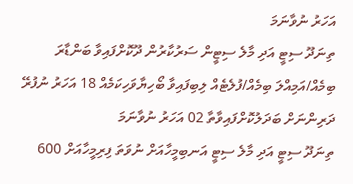އަހަރު ނުވާނަމަ
ތިނަދޫ ސިޓީ އަދި މާލެ ސިޓީން ސަރުކާރުން ދޫކޮށްފައިވާ ބަންޑާރަ ބިމެއް/އަމިއްލަ ބިމެއް/ފުލެޓެއް ލިބިފައިވާ ބޯހިޔާވަހިކަމެއް 18 އަހަރު ނުފުރޭ ދަރިންނަށް ބަދަލުކޮށްފައިވާތާ 02 އަހަރު ނުވާނަމަ
ތިނަދޫ ސިޓީ އަދި މާލެ ސިޓީ އަނބިމީހާއަށް ނުވަތަ ފިރިމީހާއަށް 600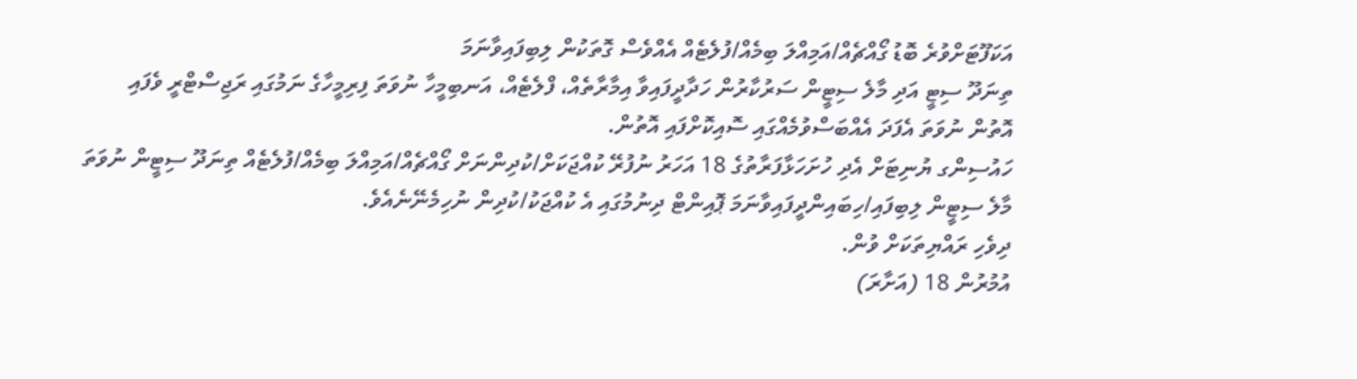އަކަފޫޓަށްވުރެ ބޮޑު ގޯއްޗެއް/އަމިއްލަ ބިމެއް/ފުލެޓެއް އެއްވެސް ގޮތަކުން ލިބިފައިވާނަމަ
ތިނަދޫ ސިޓީ އަދި މާލެ ސިޓީން ސަރުކާރުން ހަދާދީފައިވާ އިމާރާތެއް، ފްލެޓެއް، އަނބިމީހާ ނުވަތަ ފިރިމީހާގެ ނަމުގައި ރަޖިސްޓްރީ ވެފައި އޮތުން ނުވަތަ އެފަދަ އެއްބަސްވުމެއްގައި ސޮއިކޮށްފައި އޮތުން.
ހައުސިންގ ޔުނިޓަށް އެދި ހުށަހަޅާފަރާތުގެ 18 އަހަރު ނުފުރޭ ކުއްޖަކަށް/ކުދިންނަށް ގޯއްޗެއް/އަމިއްލަ ބިމެއް/ފުލެޓެއް ތިނަދޫ ސިޓީން ނުވަތަ މާލެ ސިޓީން ލިބިފައި/ހިބައިންދީފައިވާނަމަ ޕޮއިންޓް ދިނުމުގައި އެ ކުއްޖަކު/ކުދިން ނުހިމެނޭނެއެވެ.
ދިވެހި ރައްޔިތަކަށް ވުން.
އުމުރުން 18 (އަށާރަ)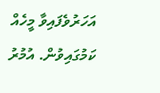އަހަރުވެފައިވާ މީހެއް ކަމުގައިވުން. އުމުރު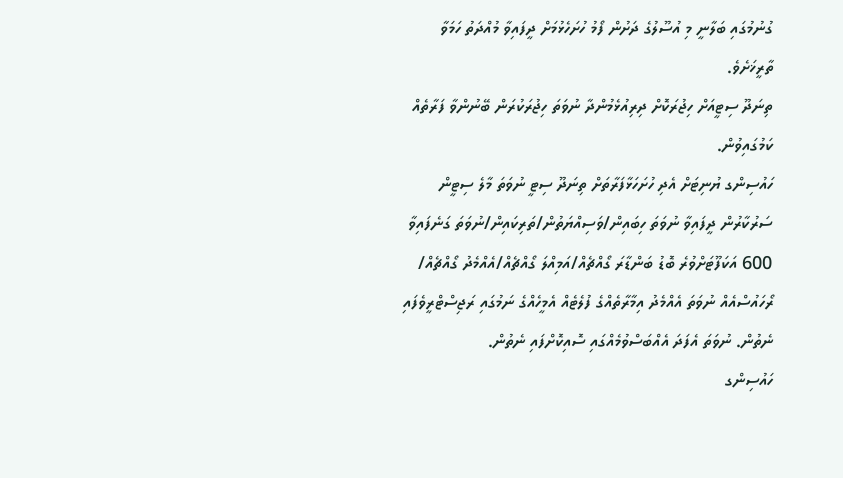ގުނުމުގައި ބަލާނީ މި އުސޫލުގެ ދަށުން ފޯމު ހުށަހެޅުމަށް ދީފައިވާ މުއްދަތު ހަމަވާ ތާރީޚަށެވެ.
ތިނަދޫ ސިޓީއަށް ހިޖުރަކޮށް ދިރިއުޅެމުންދާ ނުވަތަ ހިޖުރަކުރަން ބޭނުންވާ ފަރާތެއް ކަމުގައިވުން.
ހައުސިންގ ޔުނިޓަށް އެދި ހުށަހަޅާފަރާތަށް ތިނަދޫ ސިޓީ ނުވަތަ މާލެ ސިޓީން ސަރުކާރުން ދީފައިވާ ނުވަތަ ހިބައިން/ވަސިއްޔަތުން/ތަރިކައިން/ނުވަތަ ގަނެފައިވާ 600 އަކަފޫޓަށްވުރެ ބޮޑު ބަންޑާރަ ގޯއްޗެއް/އަމިއްލަ ގޯއްޗެއް/އެއްމެދު ގޯއްޗެއް/ ރޯހައުސްއެއް ނުވަތަ އެއްމެދު އިމާރާތެއްގެ ފުލެޓެއް އެމީހެއްގެ ނަމުގައި ރަޖިސްޓްރީވެފައި ނެތުން. ނުވަތަ އެފަދަ އެއްބަސްވުމެއްގައި ސޮއިކޮށްފައި ނެތުން.
ހައުސިންގ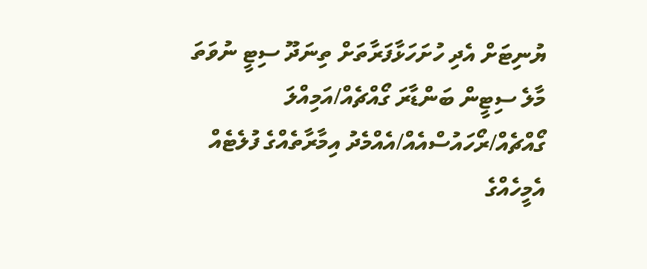ޔުނިޓަށް އެދި ހުށަހަޅާފަރާތަށް ތިނަދޫ ސިޓީ ނުވަތަ މާލެ ސިޓީން ބަންޑާރަ ގޯއްޗެއް/އަމިއްލަ ގޯއްޗެއް/ރޯހައުސްއެއް/އެއްމެދު އިމާރާތެއްގެ ފުލެޓެއް އެމީހެއްގެ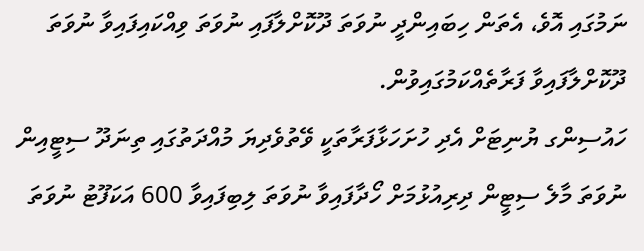ނަމުގައި އޮވެ، އެތަން ހިބައިންދީ ނުވަތަ ދޫކޮށްލާފައި ނުވަތަ ވިއްކައިފައިވާ ނުވަތަ ދޫކޮށްލާފައިވާ ފަރާތެއްކަމުގައިވުން.
ހައުސިންގ ޔުނިޓަށް އެދި ހުށަހަޅާފަރާތަކީ ވޭތުވެދިޔަ މުއްދަތުގައި ތިނަދޫ ސިޓީއިން ނުވަތަ މާލެ ސިޓީން ދިރިއުޅުމަށް ހޯދާފައިވާ ނުވަތަ ލިބިފައިވާ 600 އަކަފޫޓު ނުވަތަ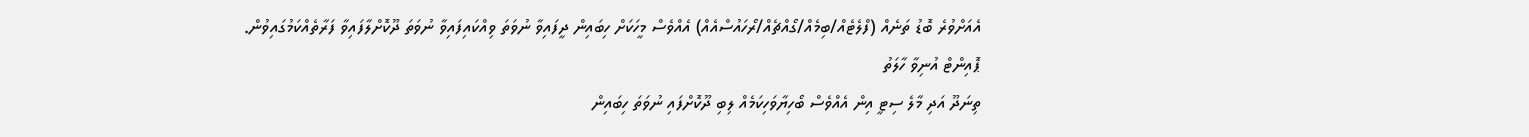އެއަށްވުރެ ބޮޑު ތަނެއް (ފްލެޓެއް/ބިމެއް/ގޯއްޗެއް/ރޯހައުސްއެއް) އެއްވެސް މީހަކަށް ހިބައިން ދީފައިވާ ނުވަތަ ވިއްކައިފައިވާ ނުވަތަ ދޫކޮށްލާފައިވާ ފަރާތެއްކަމުގައިވުން.
ޕޮއިންޓް އުނިވާ ހާލަތު
ތިނަދޫ އަދި މާލެ ސިޓީ އިން އެއްވެސް ބޯހިޔާވަހިކަމެއް ލިބި ދޫކޮށްފައި ނުވަތަ ހިބައިން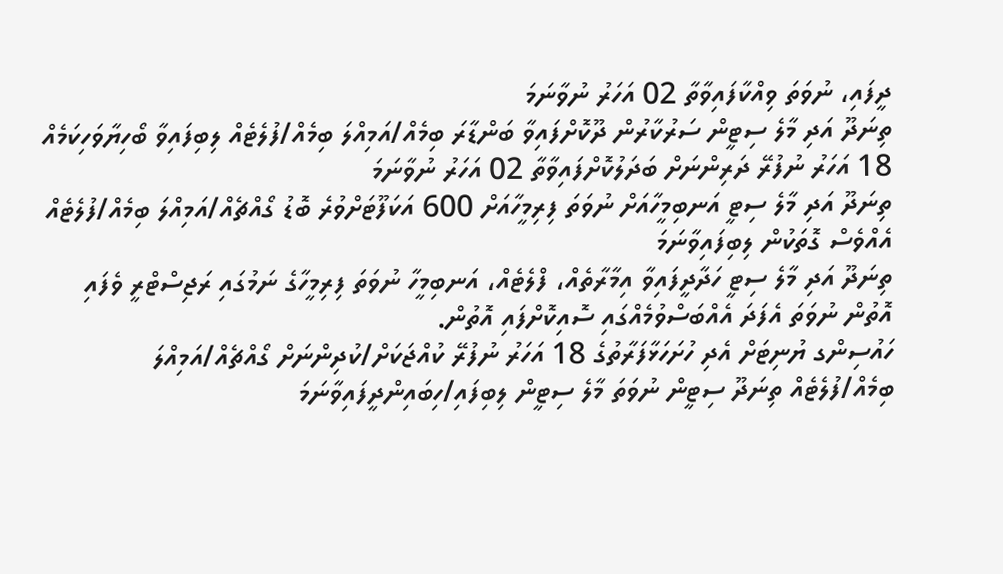ދީފައި، ނުވަތަ ވިއްކާފައިވާތާ 02 އަހަރު ނުވާނަމަ
ތިނަދޫ އަދި މާލެ ސިޓީން ސަރުކާރުން ދޫކޮށްފައިވާ ބަންޑާރަ ބިމެއް/އަމިއްލަ ބިމެއް/ފުލެޓެއް ލިބިފައިވާ ބޯހިޔާވަހިކަމެއް 18 އަހަރު ނުފުރޭ ދަރިންނަށް ބަދަލުކޮށްފައިވާތާ 02 އަހަރު ނުވާނަމަ
ތިނަދޫ އަދި މާލެ ސިޓީ އަނބިމީހާއަށް ނުވަތަ ފިރިމީހާއަށް 600 އަކަފޫޓަށްވުރެ ބޮޑު ގޯއްޗެއް/އަމިއްލަ ބިމެއް/ފުލެޓެއް އެއްވެސް ގޮތަކުން ލިބިފައިވާނަމަ
ތިނަދޫ އަދި މާލެ ސިޓީ ހަދާދީފައިވާ އިމާރާތެއް، ފްލެޓެއް، އަނބިމީހާ ނުވަތަ ފިރިމީހާގެ ނަމުގައި ރަޖިސްޓްރީ ވެފައި އޮތުން ނުވަތަ އެފަދަ އެއްބަސްވުމެއްގައި ސޮއިކޮށްފައި އޮތުން.
ހައުސިންގ ޔުނިޓަށް އެދި ހުށަހަޅާފަރާތުގެ 18 އަހަރު ނުފުރޭ ކުއްޖަކަށް/ކުދިންނަށް ގޯއްޗެއް/އަމިއްލަ ބިމެއް/ފުލެޓެއް ތިނަދޫ ސިޓީން ނުވަތަ މާލެ ސިޓީން ލިބިފައި/ހިބައިންދީފައިވާނަމަ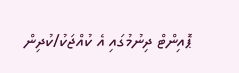ޕޮއިންޓް ދިނުމުގައި އެ ކުއްޖަކު/ކުދިން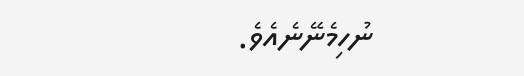ނުހިމެނޭނެއެވެ.